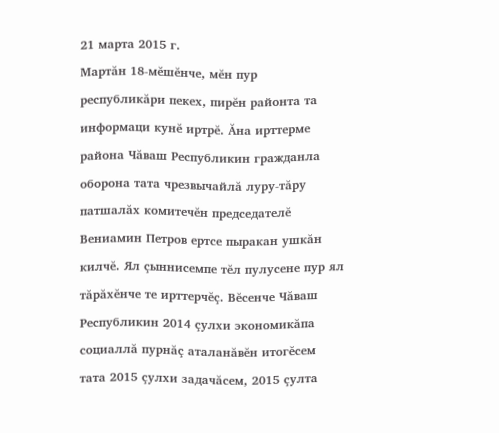21 марта 2015 г.
Мартăн 18-мĕшĕнче, мĕн пур республикăри пекех, пирĕн районта та информаци кунĕ иртрĕ. Ăна ирттерме района Чăваш Республикин гражданла оборона тата чрезвычайлă луру-тăру патшалăх комитечĕн председателĕ Вениамин Петров ертсе пыракан ушкăн килчĕ. Ял çыннисемпе тĕл пулусене пур ял тăрăхĕнче те ирттерчĕç. Вĕсенче Чăваш Республикин 2014 çулхи экономикăпа социаллă пурнăç аталанăвĕн итогĕсем тата 2015 çулхи задачăсем, 2015 çулта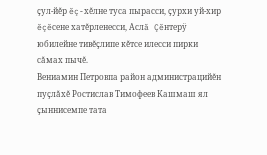çул-йĕр ĕç-хĕлне туса пырасси, çурхи уй-хир ĕçĕсене хатĕрленесси, Аслă Çĕнтерÿ юбилейне тивĕçлипе кĕтсе илесси пирки сăмах пычĕ.
Вениамин Петровпа район администрацийĕн пуçлăхĕ Ростислав Тимофеев Кашмаш ял çыннисемпе тата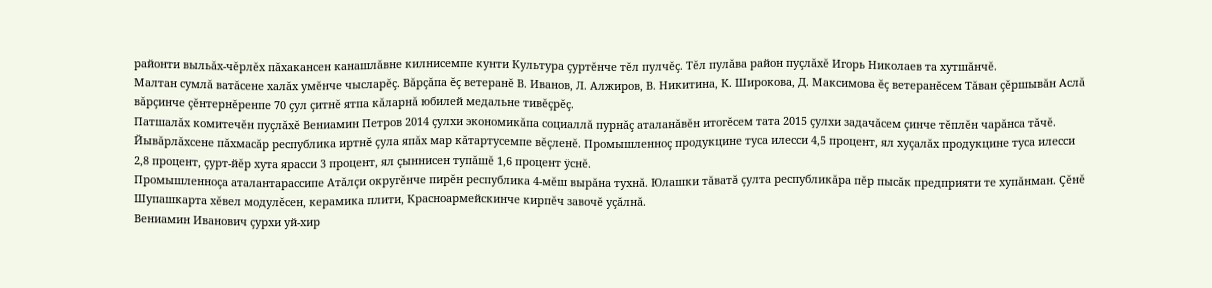районти выльăх-чĕрлĕх пăхакансен канашлăвне килнисемпе кунти Культура çуртĕнче тĕл пулчĕç. Тĕл пулăва район пуçлăхĕ Игорь Николаев та хутшăнчĕ.
Малтан сумлă ватăсене халăх умĕнче чысларĕç. Вăрçăпа ĕç ветеранĕ В. Иванов, Л. Алжиров, В. Никитина, К. Широкова, Д. Максимова ĕç ветеранĕсем Тăван çĕршывăн Аслă вăрçинче çĕнтернĕренпе 70 çул çитнĕ ятпа кăларнă юбилей медальне тивĕçрĕç.
Патшалăх комитечĕн пуçлăхĕ Вениамин Петров 2014 çулхи экономикăпа социаллă пурнăç аталанăвĕн итогĕсем тата 2015 çулхи задачăсем çинче тĕплĕн чарăнса тăчĕ. Йывăрлăхсене пăхмасăр республика иртнĕ çула япăх мар кăтартусемпе вĕçленĕ. Промышленноç продукцине туса илесси 4,5 процент, ял хуçалăх продукцине туса илесси 2,8 процент, çурт-йĕр хута ярасси 3 процент, ял çыннисен тупăшĕ 1,6 процент ÿснĕ.
Промышленноçа аталантарассипе Атăлçи округĕнче пирĕн республика 4-мĕш вырăна тухнă. Юлашки тăватă çулта республикăра пĕр пысăк предприяти те хупăнман. Çĕнĕ Шупашкарта хĕвел модулĕсен, керамика плити, Красноармейскинче кирпĕч завочĕ уçăлнă.
Вениамин Иванович çурхи уй-хир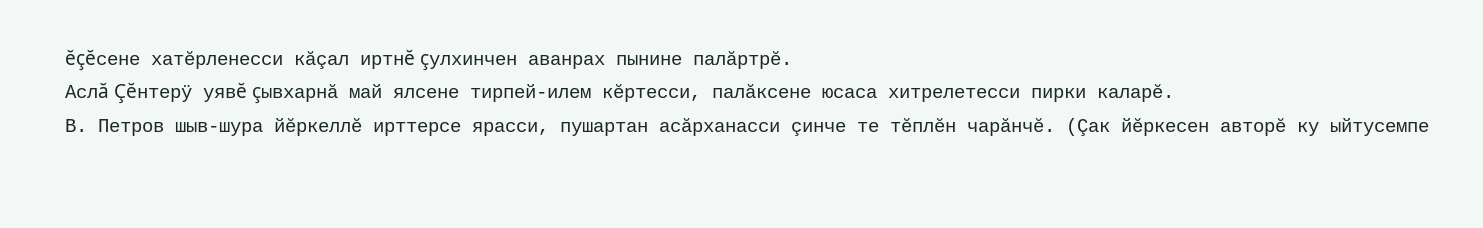ĕçĕсене хатĕрленесси кăçал иртнĕ çулхинчен аванрах пынине палăртрĕ.
Аслă Çĕнтерÿ уявĕ çывхарнă май ялсене тирпей-илем кĕртесси, палăксене юсаса хитрелетесси пирки каларĕ.
В. Петров шыв-шура йĕркеллĕ ирттерсе ярасси, пушартан асăрханасси çинче те тĕплĕн чарăнчĕ. (Çак йĕркесен авторĕ ку ыйтусемпе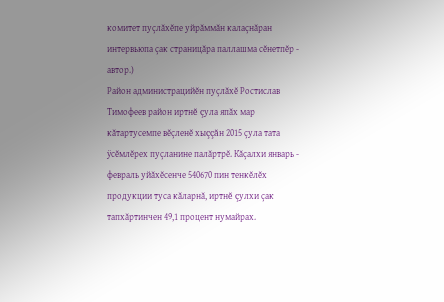комитет пуçлăхĕпе уйрăммăн калаçнăран интервьюпа çак страницăра паллашма сĕнетпĕр - автор.)
Район администрацийĕн пуçлăхĕ Ростислав Тимофеев район иртнĕ çула япăх мар кăтартусемпе вĕçленĕ хыççăн 2015 çула тата ÿсĕмлĕрех пуçланине палăртрĕ. Кăçалхи январь - февраль уйăхĕсенче 540670 пин тенкĕлĕх продукции туса кăларнă, иртнĕ çулхи çак тапхăртинчен 49,1 процент нумайрах.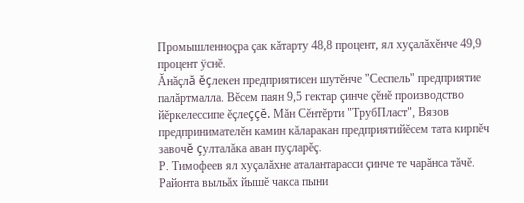Промышленноçра çак кăтарту 48,8 процент, ял хуçалăхĕнче 49,9 процент ÿснĕ.
Ăнăçлă ĕçлекен предприятисен шутĕнче "Сеспель" предприятие палăртмалла. Вĕсем паян 9,5 гектар çинче çĕнĕ производство йĕркелессипе ĕçлеççĕ. Мăн Сĕнтĕрти "ТрубПласт", Вязов предпринимателĕн камин кăларакан предприятийĕсем тата кирпĕч завочĕ çулталăка аван пуçларĕç.
Р. Тимофеев ял хуçалăхне аталантарасси çинче те чарăнса тăчĕ. Районта выльăх йышĕ чакса пыни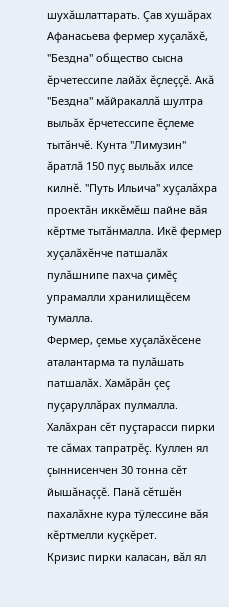шухăшлаттарать. Çав хушăрах Афанасьева фермер хуçалăхĕ, "Бездна" общество сысна ĕрчетессипе лайăх ĕçлеççĕ. Акă "Бездна" мăйракаллă шултра выльăх ĕрчетессипе ĕçлеме тытăнчĕ. Кунта "Лимузин" ăратлă 150 пуç выльăх илсе килнĕ. "Путь Ильича" хуçалăхра проектăн иккĕмĕш пайне вăя кĕртме тытăнмалла. Икĕ фермер хуçалăхĕнче патшалăх пулăшнипе пахча çимĕç упрамалли хранилищĕсем тумалла.
Фермер, çемье хуçалăхĕсене аталантарма та пулăшать патшалăх. Хамăрăн çеç пуçаруллăрах пулмалла.
Халăхран сĕт пуçтарасси пирки те сăмах тапратрĕç. Куллен ял çыннисенчен 30 тонна сĕт йышăнаççĕ. Панă сĕтшĕн пахалăхне кура тÿлессине вăя кĕртмелли куçкĕрет.
Кризис пирки каласан, вăл ял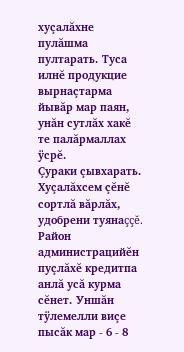хуçалăхне пулăшма пултарать. Туса илнĕ продукцие вырнаçтарма йывăр мар паян, унăн сутлăх хакĕ те палăрмаллах ÿсрĕ.
Çураки çывхарать. Хуçалăхсем çĕнĕ сортлă вăрлăх, удобрени туянаççĕ. Район администрацийĕн пуçлăхĕ кредитпа анлă усă курма сĕнет. Уншăн тÿлемелли виçе пысăк мар - 6 - 8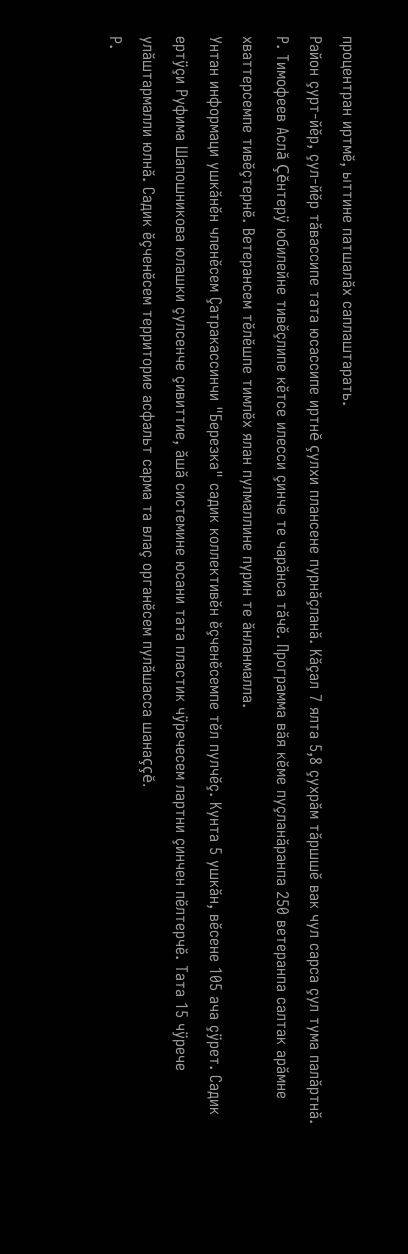процентран иртмĕ, ыттине патшалăх саплаштарать.
Район çурт-йĕр, çул-йĕр тăвассипе тата юсассипе иртнĕ çулхи плансене пурнăçланă. Кăçал 7 ялта 5,8 çухрăм тăршшĕ вак чул сарса çул тума палăртнă.
Р. Тимофеев Аслă Çĕнтерÿ юбилейне тивĕçлипе кĕтсе илесси çинче те чарăнса тăчĕ. Программа вăя кĕме пуçланăранпа 250 ветеранпа салтак арăмне хваттерсемпе тивĕçтернĕ. Ветерансем тĕлĕшпе тимлĕх ялан пулмаллине пурин те ăнланмалла.
Унтан информаци ушкăнĕн членĕсем Çатракассинчи "Березка" садик коллективĕн ĕçченĕсемпе тĕл пулчĕç. Кунта 5 ушкăн, вĕсене 105 ача çÿрет. Садик ертÿçи Руфима Шапошникова юлашки çулсенче çивиттие, ăшă системине юсани тата пластик чÿречесем лартни çинчен пĕлтерчĕ. Тата 15 чÿрече улăштармалли юлнă. Садик ĕçченĕсем территорие асфальт сарма та влаç органĕсем пулăшасса шанаççĕ.
Р.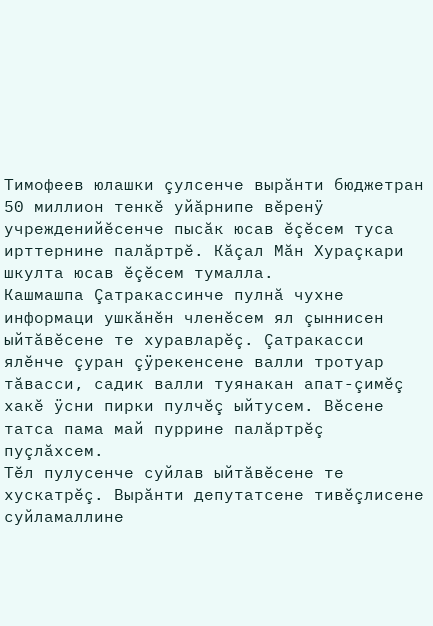Тимофеев юлашки çулсенче вырăнти бюджетран 50 миллион тенкĕ уйăрнипе вĕренÿ учрежденийĕсенче пысăк юсав ĕçĕсем туса ирттернине палăртрĕ. Кăçал Мăн Хураçкари шкулта юсав ĕçĕсем тумалла.
Кашмашпа Çатракассинче пулнă чухне информаци ушкăнĕн членĕсем ял çыннисен ыйтăвĕсене те хуравларĕç. Çатракасси ялĕнче çуран çÿрекенсене валли тротуар тăвасси, садик валли туянакан апат-çимĕç хакĕ ÿсни пирки пулчĕç ыйтусем. Вĕсене татса пама май пуррине палăртрĕç пуçлăхсем.
Тĕл пулусенче суйлав ыйтăвĕсене те хускатрĕç. Вырăнти депутатсене тивĕçлисене суйламаллине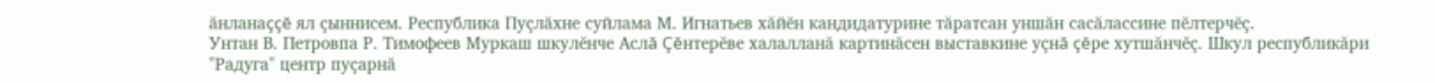ăнланаççĕ ял çыннисем. Республика Пуçлăхне суйлама М. Игнатьев хăйĕн кандидатурине тăратсан уншăн сасăлассине пĕлтерчĕç.
Унтан В. Петровпа Р. Тимофеев Муркаш шкулĕнче Аслă Çĕнтерĕве халалланă картинăсен выставкине уçнă çĕре хутшăнчĕç. Шкул республикăри "Радуга" центр пуçарнă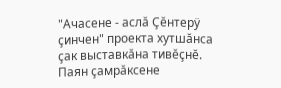"Ачасене - аслă Çĕнтерÿ çинчен" проекта хутшăнса çак выставкăна тивĕçнĕ. Паян çамрăксене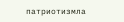патриотизмла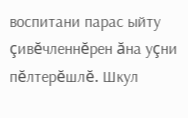воспитани парас ыйту çивĕчленнĕрен ăна уçни пĕлтерĕшлĕ. Шкул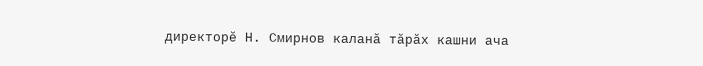директорĕ Н. Смирнов каланă тăрăх кашни ача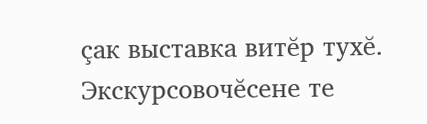çак выставка витĕр тухĕ. Экскурсовочĕсене те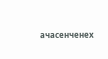ачасенченех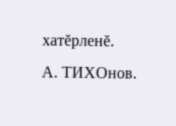хатĕрленĕ.
А. ТИХОнов.